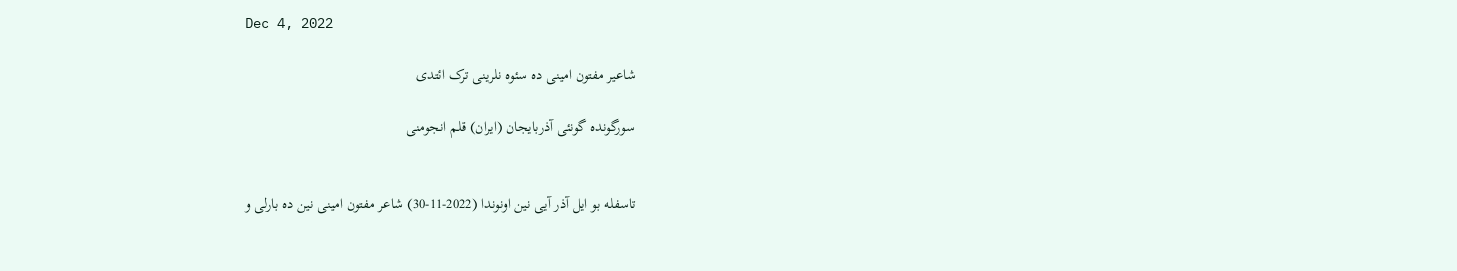Dec 4, 2022

شاعیر مفتون امینی ده سئوه نلرینی ترک ائتدی

سورگونده گونئی آذربایجان (ایران) قلم انجومنی


تاسفله بو ایل آذر آیی نین اونوندا (2022-11-30) شاعر مفتون امینی نین ده بارلی و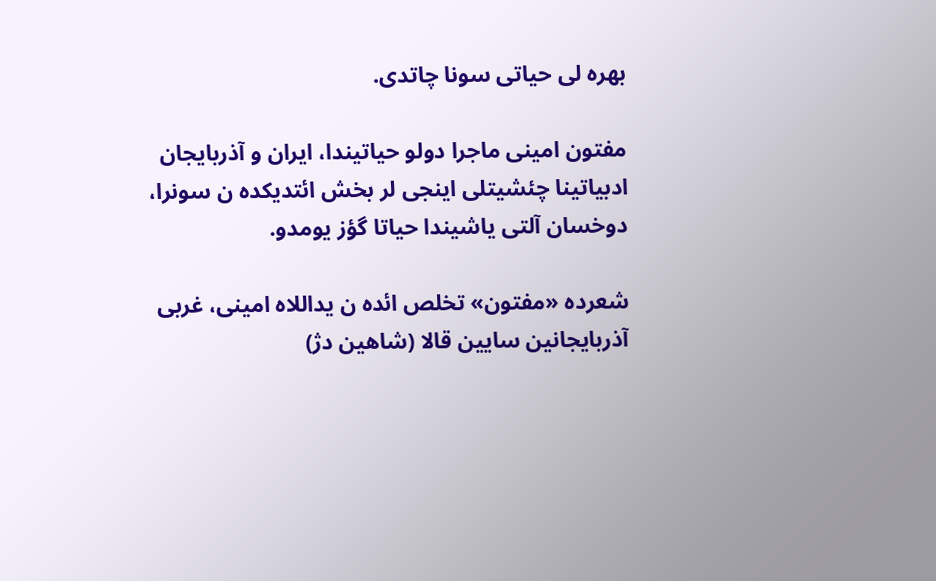بهره لی حیاتی سونا چاتدی.

مفتون امینی ماجرا دولو حیاتیندا، ایران و آذربایجان ادبیاتینا چئشیتلی اینجی لر بخش ائتدیکده ن سونرا، دوخسان آلتی یاشیندا حیاتا گؤز یومدو.

شعرده «مفتون» تخلص ائده ن یداللاه امینی، غربی آذربایجانین سایین قالا (شاهین دژ)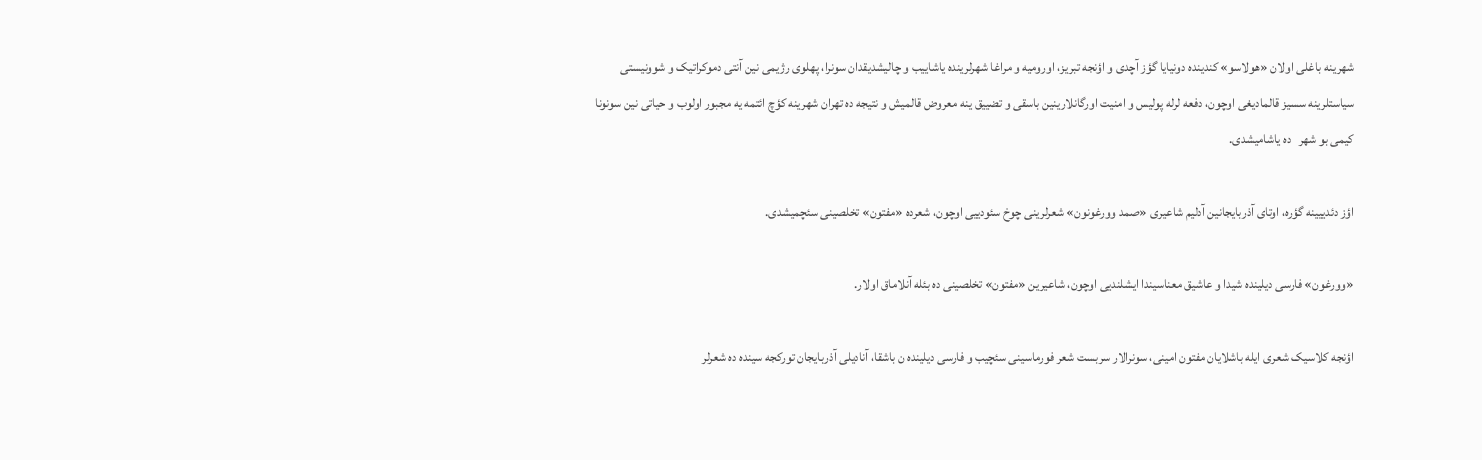شهرینه باغلی اولان «هولاسو» کندینده دونیایا گؤز آچدی و اؤنجه تبریز، اورومیه و مراغا شهرلرینده یاشاییب و چالیشدیقدان سونرا، پهلوی رژیمی نین آنتی دموکراتیک و شوونیستی سیاستلرینه سسیز قالمادیغی اوچون، دفعه لرله پولیس و امنیت اورگانلارینین باسقی و تضییق ینه معروض قالمیش و نتیجه ده تهران شهرینه کؤچ ائتمه یه مجبور اولوب و حیاتی نین سونونا کیمی بو شهر   ده یاشامیشدی.

اؤز دئدییینه گؤره، اوتای آذربایجانین آدلیم شاعیری «صمد وورغونون» شعرلرینی چوخ سئودییی اوچون، شعرده «مفتون» تخلصینی سئچمیشدی.

«وورغون» فارسی دیلینده شیدا و عاشیق معناسیندا ایشلندیی اوچون، شاعیرین «مفتون» تخلصینی ده بئله آنلاماق اولار.

اؤنجه کلاسیک شعری ایله باشلایان مفتون امینی، سونرالار سربست شعر فورماسینی سئچیب و فارسی دیلینده ن باشقا، آنادیلی آذربایجان تورکجه سینده ده شعرلر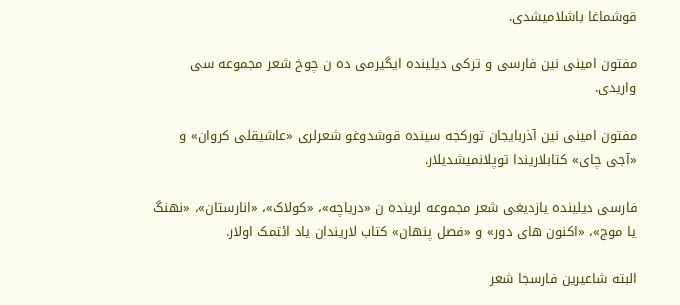قوشماغا باشلامیشدی.

مفتون امینی نین فارسی و ترکی دیلینده ایگیرمی ده ن چوخ شعر مجموعه سی واریدی.

مفتون امینی نین آذربایجان تورکجه سینده قوشدوغو شعرلری «عاشیقلی کروان» و «آجی چای» کتابلاریندا توپلانمیشدیلار.

فارسی دیلینده یازدیغی شعر مجموعه لرینده ن «دریاچه»، «کولاک»، «انارستان»، «نهنگ یا موج»، «اکنون های دور» و «فصل پنهان» کتاب لاریندان یاد ائتمک اولار.

البته شاعیرین فارسجا شعر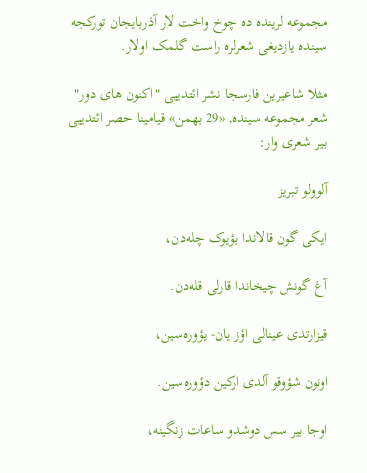مجموعه لرینده ده چوخ واخت لار آذربایجان تورکجه سینده یازدیغی شعرلره راست گلمک اولار.

مثلا شاعیرین فارسجا نشر ائتدییی "اکنون های دور" شعر مجموعه سینده, «29 بهمن» قیامینا حصر ائتدییی بیر شعری وار:

آلوولو تبریز

ایکی گون قالاندا بؤیوک چله‌دن،

آغ گونش چیخاندا قارلی قله‌دن.

قیزارتدی عینالی اؤز یان- یؤوره‌سین،

اونون شؤوقو آلدی ارکین دؤوره‌سین.

اوجا بیر سس دوشدو ساعات زنگینه،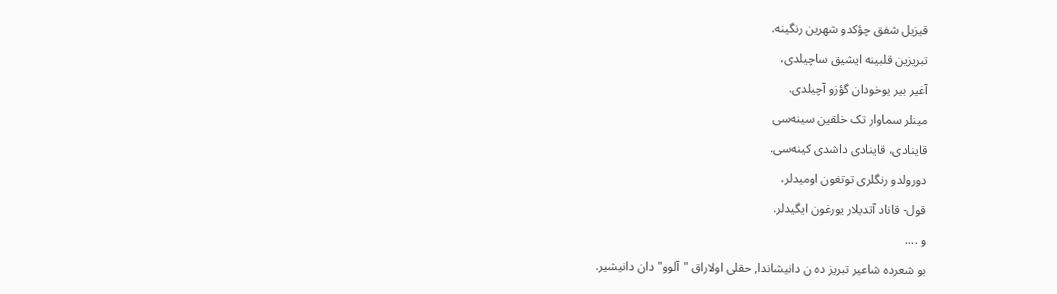قیزیل شفق چؤکدو شهرین رنگینه.

تبریزین قلبینه ایشیق ساچیلدی،

آغیر بیر یوخودان گؤزو آچیلدی.

مینلر سماوار تک خلقین سینه‌سی

قاینا‌دی، قاینادی داشدی کینه‌سی.

دورولدو رنگلری توتغون اومیدلر،

قول- قاناد آتدیلار یورغون ایگیدلر.

و ....

بو شعرده شاعیر تبریز ده ن دانیشاندا, حقلی اولاراق "آلوو" دان دانیشیر.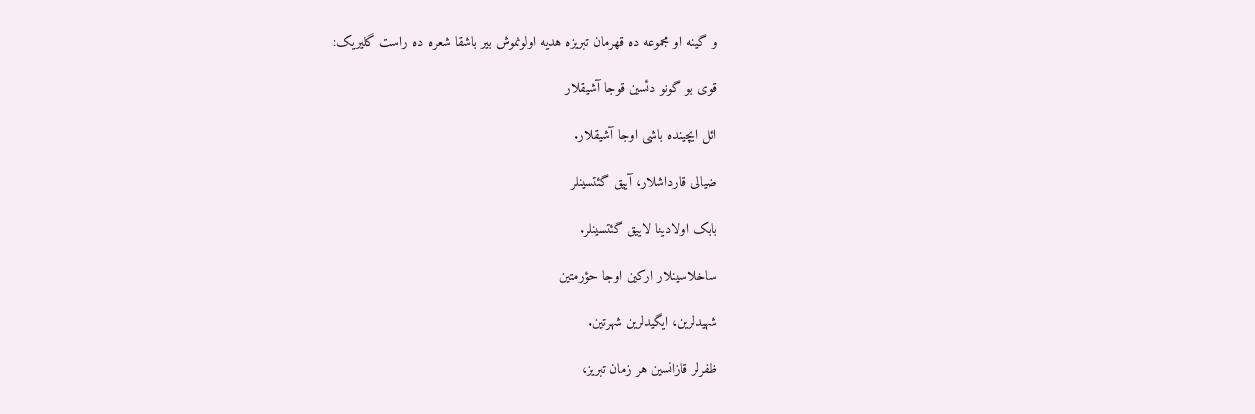و گینه او مجموعه ده قهرمان تبریزه هدیه اولونموش بیر باشقا شعره ده راست گلیریک:

قوی بو گونو دئسین قوجا آشیقلار

ائل ایچینده باشی اوجا آشیقلار.

ضیالی قارداشلار، آییق گئتسینلر

بابک اولادینا لاییق گئتسینلر.

ساخلاسینلار ارکین اوجا حؤرمتین

شهیدلرین، ایگیدلرین شهرتین.

ظفرلر قازانسین هر زمان تبریز،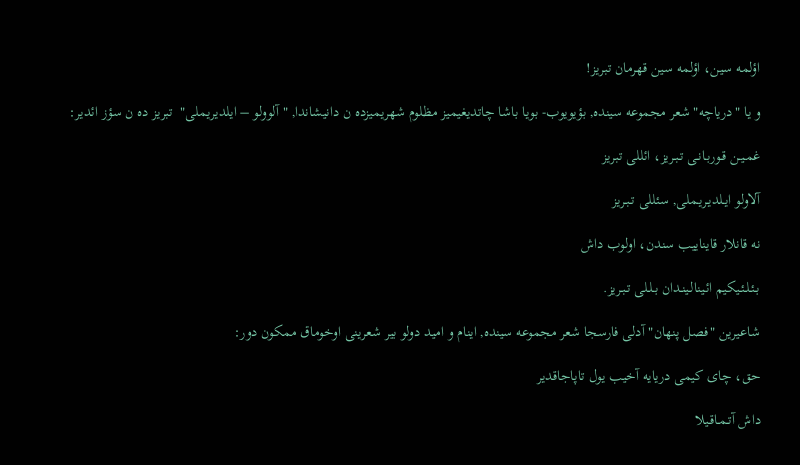اؤلمه سین، اؤلمه سین قهرمان تبریز!

و یا "دریاچه" شعر مجموعه سینده, بؤیویوب- بویا باشا چاتدیغیمیز مظلوم شهریمیزده ن دانیشاندا, "آلوولو – ایلدیریملی"  تبریز ده ن سؤز ائدیر:

غمـيـن قـوربـانـی تـبـريز، ائللی تبريز

آلاولو ايـلديـريـملی, سئللی تـبـريز

نه قانلار قايناييب سندن، اولوب داش

بـئـلـئـيكيم ائـينالـينـدان بـلـلی تـبـريز.

شاعیرین "فصل پنهان" آدلی فارسجا شعر مجموعه سینده, اینام و امید دولو بیر شعرینی اوخوماق ممکون دور:

حق، چای كيمی دريايه آخيب يول تاپاجاقدير

داش آتـمـاقـيلا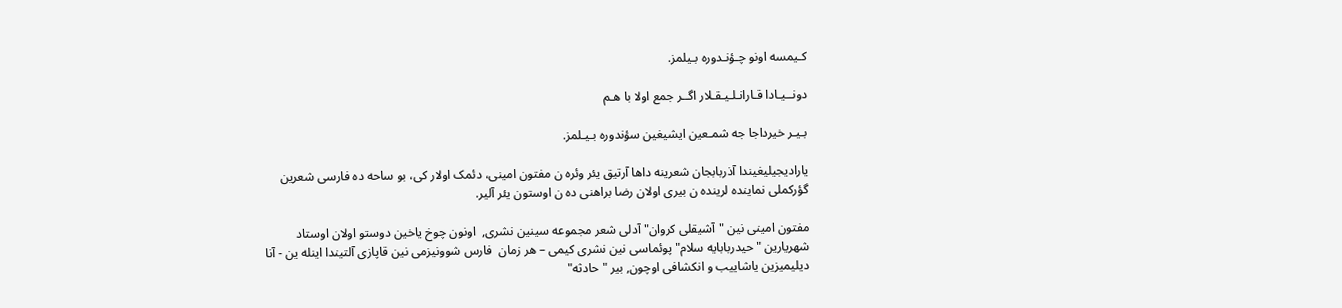كـيمسه اونو چـؤنـدوره بـيلمز.

دونــيـادا قـارانـلـيـقـلار اگــر جمع اولا با هـم

بـيـر خیرداجا جه شمـعين ايشيغين سؤندوره بـيـلمز.

یارادیجیلیغیندا آذربابجان شعرینه داها آرتیق یئر وئره ن مفتون امینی، دئمک اولار کی، بو ساحه ده فارسی شعرین گؤرکملی نماینده لرینده ن بیری اولان رضا براهنی ده ن اوستون یئر آلیر.

مفتون امینی نین "آشیقلی کروان" آدلی شعر مجموعه سینین نشری,  اونون چوخ یاخین دوستو اولان اوستاد شهریارین "حیدربابایه سلام" پوئماسی نین نشری کیمی – هر زمان  فارس شوونیزمی نین قاپازی آلتیندا اینله ین - آنا دیلیمیزین یاشاییب و انکشافی اوچون, بیر "حادثه"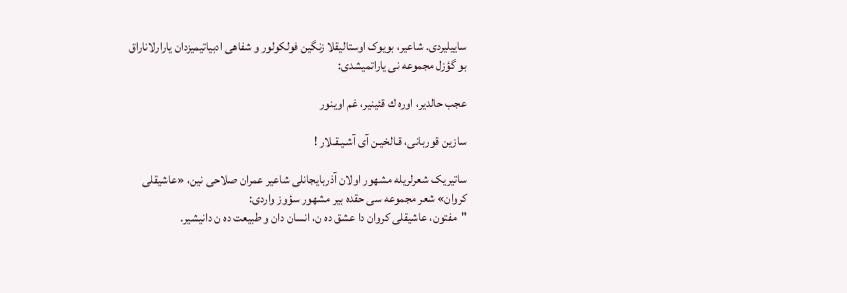ساییلیردی. شاعیر، بویوک اوستالیقلا زنگین فولکولور و شفاهی ادبیاتیمیزدان یارارلاناراق بو گؤزل مجموعه نی یاراتمیشدی:

عجب حالدير، اوره ك قئينير، غم اوينور

سازين قوربانی، قـالخيـن آی آشـيـقـلار !

ساتیریک شعرلریله مشهور اولان آذربایجانلی شاعیر عمران صلاحی نین، «عاشیقلی کروان» شعر مجموعه سی حقده بیر مشهور سؤوز واردی:
"مفتون، عاشیقلی کروان دا عشق ده ن، انسان دان و طبیعت ده ن دانیشیر.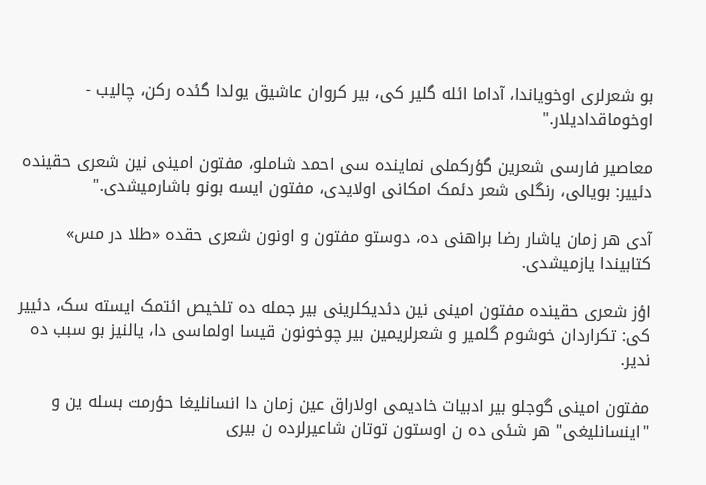بو شعرلری اوخویاندا، آداما ائله گلیر کی، بیر کروان عاشیق یولدا گئده رکن، چالیب - اوخوماقدادیلار."

معاصیر فارسی شعرین گؤرکملی نماینده سی احمد شاملو، مفتون امینی نین شعری حقینده دئییر: بویالی، رنگلی شعر دئمک امکانی اولایدی، مفتون ایسه بونو باشارمیشدی."

آدی هر زمان یاشار رضا براهنی ده، دوستو مفتون و اونون شعری حقده «طلا در مس» کتابیندا یازمیشدی.

اؤز شعری حقینده مفتون امینی نین دئدیکلرینی بیر جمله ده تلخیص ائتمک ایسته سک، دئییر کی: تکراردان خوشوم گلمیر و شعرلریمین بیر چوخونون قیسا اولماسی دا، یالنیز بو سبب ده ندیر.

مفتون امینی گوجلو بیر ادبیات خادیمی اولاراق عین زمان دا انسانلیغا حؤرمت بسله ین و "اینسانلیغی" هر شئی ده ن اوستون توتان شاعیرلرده ن بیری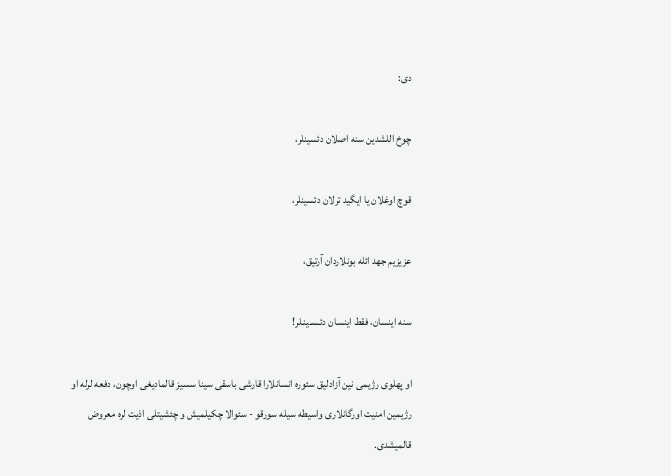دی:

چوخ اللشدين سنه اصلان دئسينلر،

قوچ اوغلان يا ايگيد ترلان دئسينلر،

عزيزيم جهد ائله بونلاردان آرتيق،

سنه اينسان، فقط اينسان دئـسـينـلر!

او پهلوی رژیمی نین آزادلیق سئوره انسانلارا قارشی باسقی سینا سسیز قالمادیغی اوچون، دفعه لرله او رژیمین امنیت اورگانلاری واسیطه سیله سورقو - سئوالا چکیلمیش و چئشیتلی اذیت لره معروض قالمیشدی.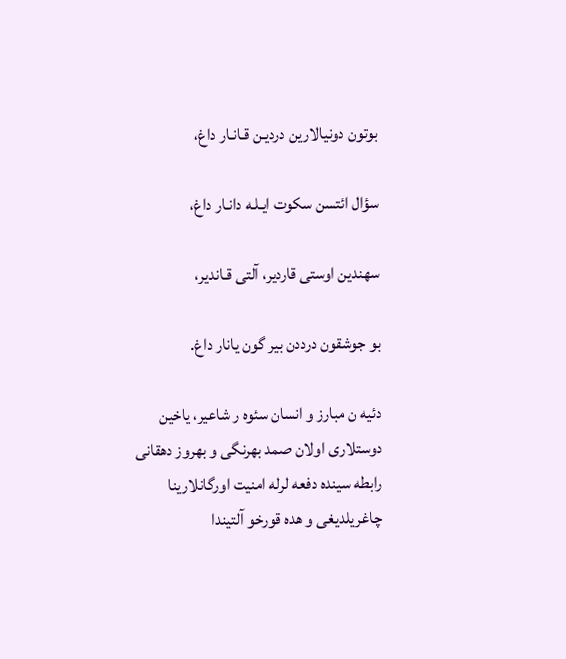بوتون دونيالارين درديـن قـانـار داغ،

سؤال ائتسن سكوت ايـلـه دانـار داغ،

سهندين اوستی قاردير، آلتی قـاندير،

بو جوشقون درددن بير گون يانار داغ.

دئیه ن مبارز و انسان سئوه ر شاعیر، یاخین دوستلاری اولان صمد بهرنگی و بهروز دهقانی رابطه سینده دفعه لرله امنیت اورگانلارینا چاغریلدیغی و هده قورخو آلتیندا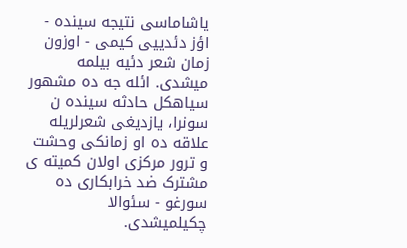یاشاماسی نتیجه سینده - اؤز دئدییی کیمی - اوزون زمان شعر دئیه بیلمه میشدی. ائله جه ده مشهور سیاهکل حادثه سینده ن سونرا، یازدیغی شعرلریله علاقه ده او زمانکی وحشت و ترور مرکزی اولان کمیته ی مشترک ضد خرابکاری ده سورغو - سئوالا چکیلمیشدی.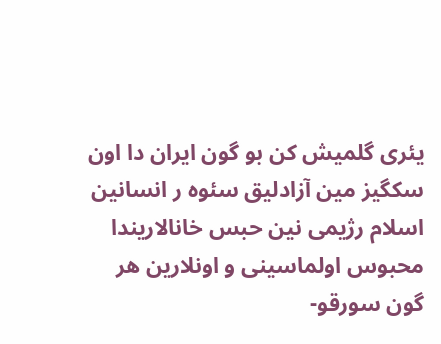یئری گلمیش کن بو گون ایران دا اون سکگیز مین آزادلیق سئوه ر انسانین اسلام رژیمی نین حبس خانالاریندا محبوس اولماسینی و اونلارین هر گون سورقو-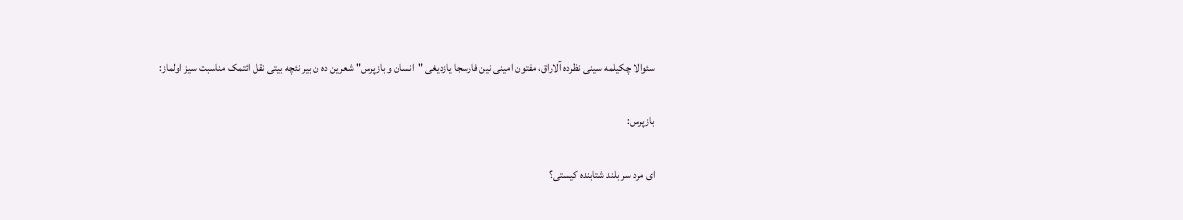سئوالا چکیلمه سینی نظرده آلاراق، مفتون امینی نین فارسجا یازدیغی "انسان و بازپرس" شعرین ده ن بیر نئچه بیتی نقل ائتمک مناسبت سیز اولماز:

بازپرس:

ای مرد سر بلند شتابنده کیستی؟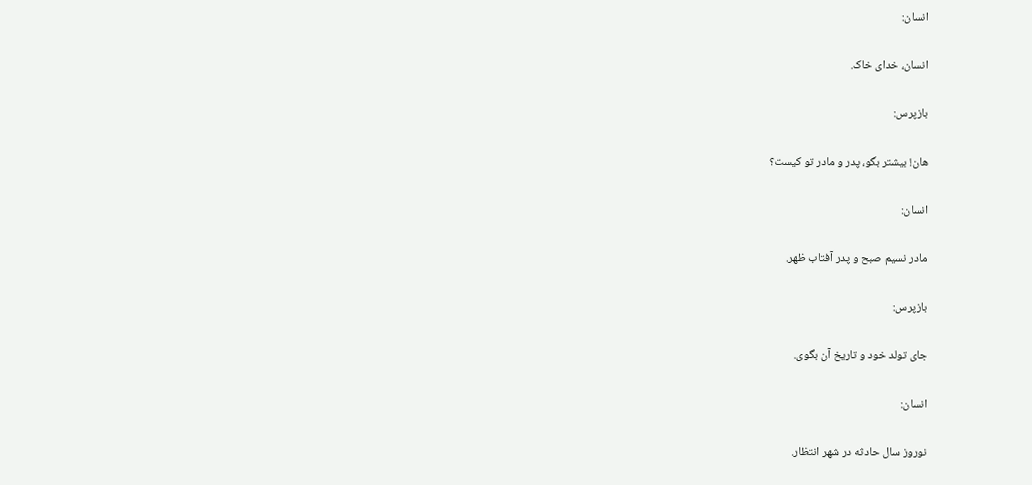انسان:

انسان، خدای خاک.

بازپرس:

هان! بیشتر بگو، پدر و مادر تو کیست؟

انسان:

مادر نسیم صبح و پدر آفتاب ظهر.

بازپرس:

جای تولد خود و تاریخ آن بگوی.

انسان:

نوروز سال حادثه در شهر انتظار.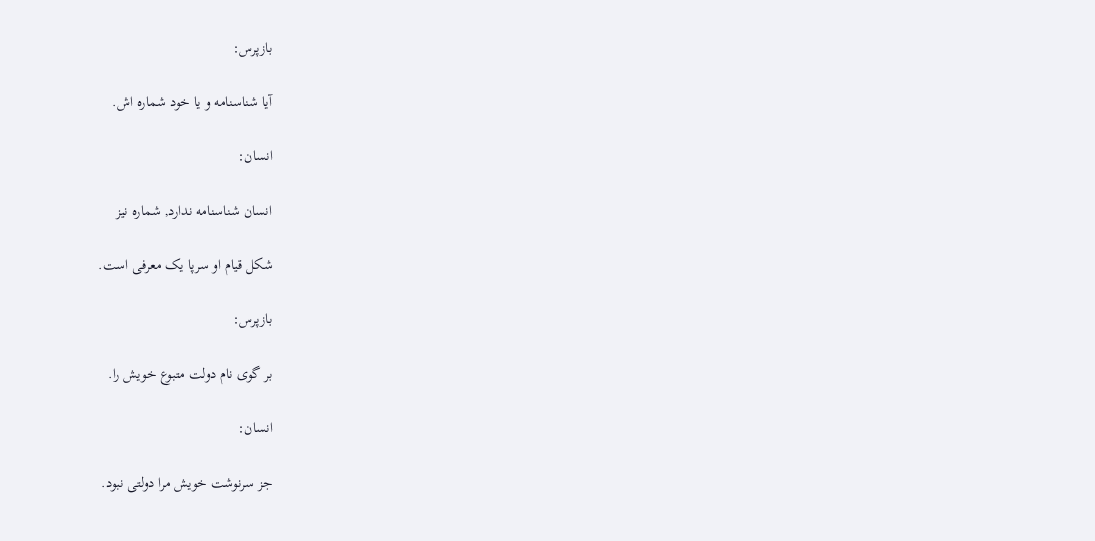بازپرس:

آیا شناسنامه و یا خود شماره اش.

انسان:

انسان شناسنامه ندارد, شماره نیز

شکل قیام او سرپا یک معرفی است.

بازپرس:

بر گوی نام دولت متبوع خویش را.

انسان:

جز سرنوشت خویش مرا دولتی نبود.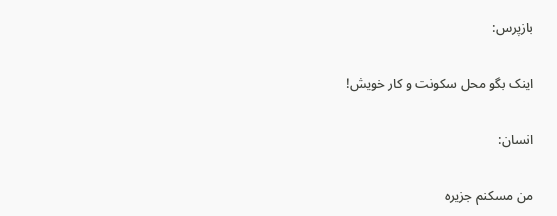بازپرس:

اینک بگو محل سکونت و کار خویش!

انسان:

من مسکنم جزیره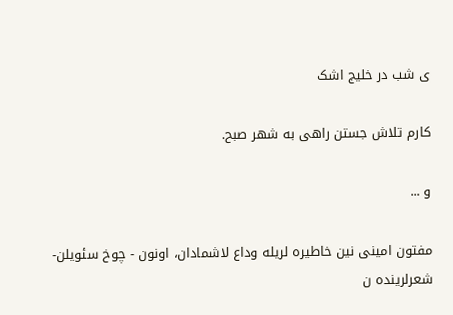ی شب در خلیج اشک

کارم تلاش جستن راهی به شهر صبح.

و ...

مفتون امینی نین خاطیره لریله وداع لاشمادان، اونون - چوخ سئویلن- شعرلرینده ن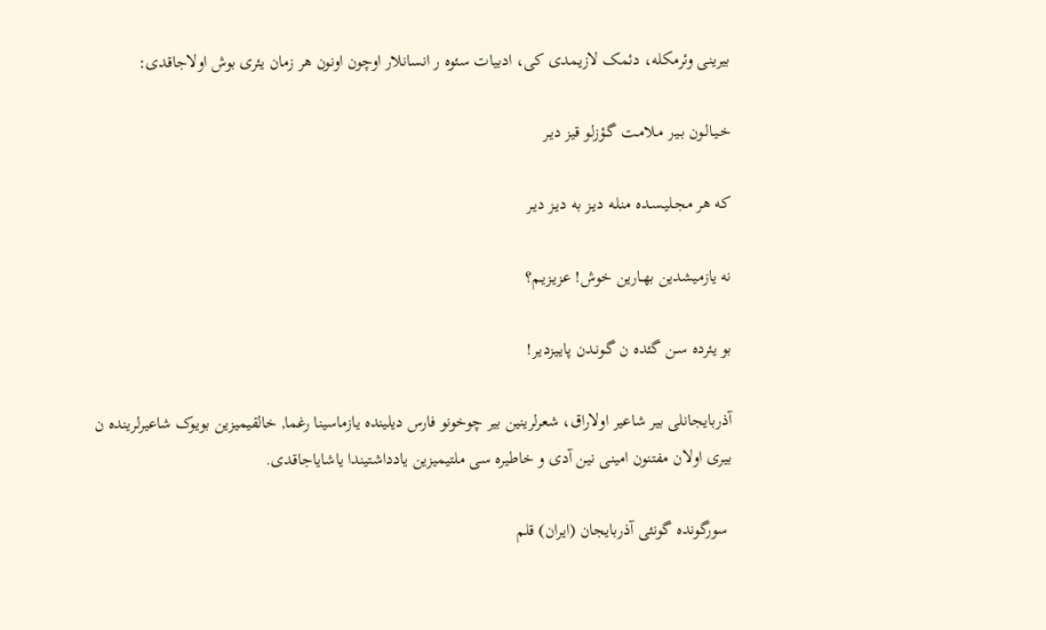بیرینی وئرمکله، دئمک لازیمدی کی، ادبیات سئوه ر انسانلار اوچون اونون هر زمان یئری بوش اولاجاقدی:

خـيـالـون بـيـ‌ر مـلامـت گـؤزلو قيز ديـر

كه هر مجـليـسـده منلـه ديـز به ديـز ديـر

نه يازميشدين بهـارين خوش! عزيـزيـم؟

بو يئرده سـن گئده ن گـونـدن پايـيزديـر!

آذربایجانلی بیر شاعیر اولاراق، شعرلرینین بیر چوخونو فارس دیلینده یازماسینا رغما, خالقیمیزین بویوک شاعیرلرینده ن بیری اولان مفتنون امینی نین آدی و خاطیره سی ملتیمیزین یادداشتیندا یاشایاجاقدی.

 سورگونده گونئی آذربایجان (ایران) قلم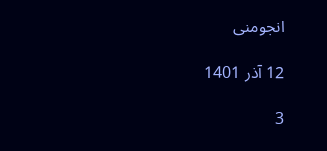انجومنی

12 آذر 1401

3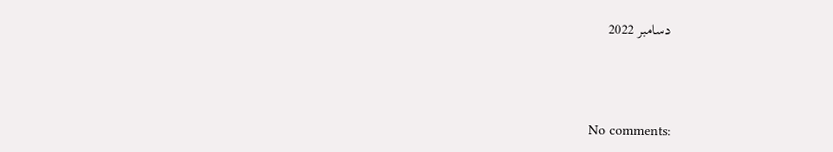دسامبر 2022



No comments: